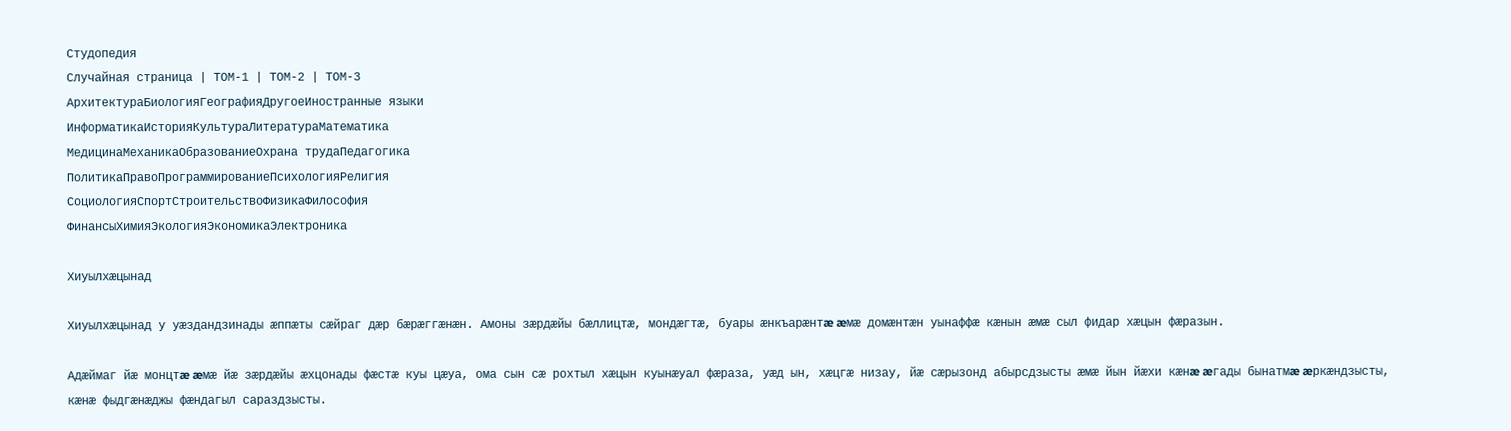Студопедия
Случайная страница | ТОМ-1 | ТОМ-2 | ТОМ-3
АрхитектураБиологияГеографияДругоеИностранные языки
ИнформатикаИсторияКультураЛитератураМатематика
МедицинаМеханикаОбразованиеОхрана трудаПедагогика
ПолитикаПравоПрограммированиеПсихологияРелигия
СоциологияСпортСтроительствоФизикаФилософия
ФинансыХимияЭкологияЭкономикаЭлектроника

Хиуылхæцынад

Хиуылхæцынад у уæздандзинады æппæты сæйраг дæр бæрæггæнæн. Амоны зæрдæйы бæллицтæ, мондæгтæ, буары æнкъарæнтæ æмæ домæнтæн уынаффæ кæнын æмæ сыл фидар хæцын фæразын.

Адæймаг йæ монцтæ æмæ йæ зæрдæйы æхцонады фæстæ куы цæуа, ома сын сæ рохтыл хæцын куынæуал фæраза, уæд ын, хæцгæ низау, йæ сæрызонд абырсдзысты æмæ йын йæхи кæнæ æгады бынатмæ æркæндзысты, кæнæ фыдгæнæджы фæндагыл сараздзысты.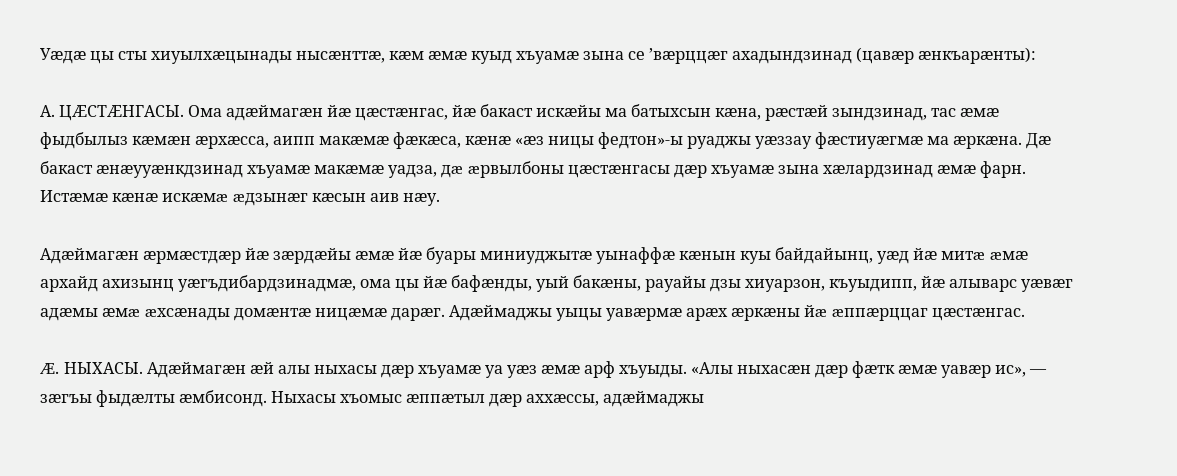Уæдæ цы сты хиуылхæцынады нысæнттæ, кæм æмæ куыд хъуамæ зына се ’вæрццæг ахадындзинад (цавæр æнкъарæнты):

А. ЦÆСТÆНГАСЫ. Ома адæймагæн йæ цæстæнгас, йæ бакаст искæйы ма батыхсын кæна, рæстæй зындзинад, тас æмæ фыдбылыз кæмæн æрхæсса, аипп макæмæ фæкæса, кæнæ «æз ницы федтон»-ы руаджы уæззау фæстиуæгмæ ма æркæна. Дæ бакаст æнæууæнкдзинад хъуамæ макæмæ уадза, дæ æрвылбоны цæстæнгасы дæр хъуамæ зына хæлардзинад æмæ фарн. Истæмæ кæнæ искæмæ æдзынæг кæсын аив нæу.

Адæймагæн æрмæстдæр йæ зæрдæйы æмæ йæ буары миниуджытæ уынаффæ кæнын куы байдайынц, уæд йæ митæ æмæ архайд ахизынц уæгъдибардзинадмæ, ома цы йæ бафæнды, уый бакæны, рауайы дзы хиуарзон, къуыдипп, йæ алыварс уæвæг адæмы æмæ æхсæнады домæнтæ ницæмæ дарæг. Адæймаджы уыцы уавæрмæ арæх æркæны йæ æппæрццаг цæстæнгас.

Æ. НЫХАСЫ. Адæймагæн æй алы ныхасы дæр хъуамæ уа уæз æмæ арф хъуыды. «Алы ныхасæн дæр фæтк æмæ уавæр ис», — зæгъы фыдæлты æмбисонд. Ныхасы хъомыс æппæтыл дæр аххæссы, адæймаджы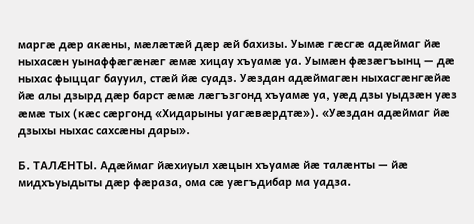маргæ дæр акæны, мæлæтæй дæр æй бахизы. Уымæ гæсгæ адæймаг йæ ныхасæн уынаффæгæнæг æмæ хицау хъуамæ уа. Уымæн фæзæгъынц — дæ ныхас фыццаг баууил, стæй йæ суадз. Уæздан адæймагæн ныхасгæнгæйæ йæ алы дзырд дæр барст æмæ лæгъзгонд хъуамæ уа, уæд дзы уыдзæн уæз æмæ тых (кæс сæргонд «Хидарыны уагæвæрдтæ»). «Уæздан адæймаг йæ дзыхы ныхас сахсæны дары».

Б. ТАЛÆНТЫ. Адæймаг йæхиуыл хæцын хъуамæ йæ талæнты — йæ мидхъуыдыты дæр фæраза, ома сæ уæгъдибар ма уадза.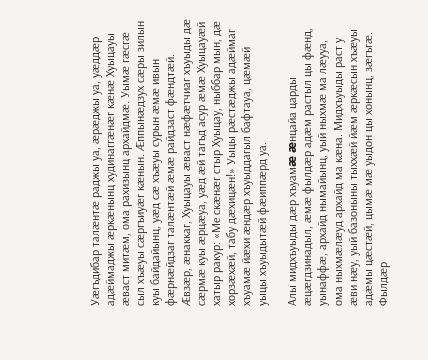Уæгъдибар талæнтæ раджы уа, æрæджы уа, уæддæр адæймаджы æркæнынц худинаггæнæг кæнæ Хуыцауы æваст митæм, ома рахизынц архайдмæ. Уымæ гæсгæ сыл хъæуы сæргъиуæг кæнын. Æппынæдзух сæры зилын куы байдайынц, уæд сæ хъæуы сурын æмæ ивын фæрнæйдзаг талæнтæй æмæ райдзаст фæндтæй. Æвзæр, æнаккаг, Хуыцауы æваст нæфæтчиаг хъуыды дæ сæрмæ куы æрцæуа, уæд æй тагъд асур æмæ Хуыцауæй хатыр ракур: «Ме скæнæг стыр Хуыцау, ныббар мын, дæ хорзæхæй, табу дæхицæн!» Уыцы рæстæджы адæймаг хъуамæ йæхи æндæр хъуыддагыл бафтауа, цæмæй уыцы хъуыдытæй фæиппæрд уа.

Алы мидхъуыды дæр хъуамæ æнцайа царды æцæгдзинадыл, æмæ фылдæр адæм растыл цы фæнд, уынаффæ, архайд нымайынц, уый ныхмæ ма лæууа, ома ныхмæлæуд архайд ма кæна. Мидхъуыды раст у æви нæу, уый базоныны тыххæй йæм æркæсын хъæуы адæмы цæстæй, цымæ мæ уыдон цы хонынц, зæгъгæ. Фылдæр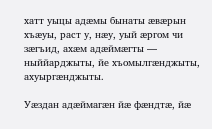хатт уыцы адæмы бынаты æвæрын хъæуы, раст у, нæу, уый æргом чи зæгъид, ахæм адæймæгты — ныййарджыты, йе хъомылгæнджыты, ахуыргæнджыты.

Уæздан адæймагæн йæ фæндтæ, йæ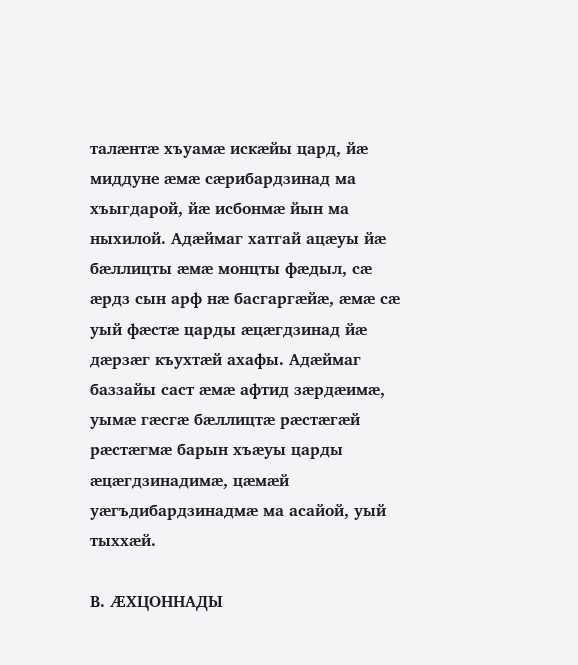талæнтæ хъуамæ искæйы цард, йæ миддуне æмæ сæрибардзинад ма хъыгдарой, йæ исбонмæ йын ма ныхилой. Адæймаг хатгай ацæуы йæ бæллицты æмæ монцты фæдыл, сæ æрдз сын арф нæ басгаргæйæ, æмæ сæ уый фæстæ царды æцæгдзинад йæ дæрзæг къухтæй ахафы. Адæймаг баззайы саст æмæ афтид зæрдæимæ, уымæ гæсгæ бæллицтæ рæстæгæй рæстæгмæ барын хъæуы царды æцæгдзинадимæ, цæмæй уæгъдибардзинадмæ ма асайой, уый тыххæй.

В. ÆХЦОННАДЫ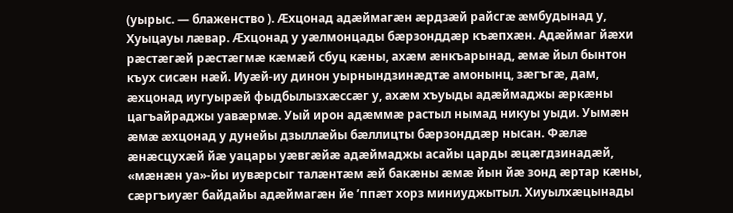(уырыс. — блаженство ). Æхцонад адæймагæн æрдзæй райсгæ æмбудынад у, Хуыцауы лæвар. Æхцонад у уæлмонцады бæрзонддæр къæпхæн. Адæймаг йæхи рæстæгæй рæстæгмæ кæмæй сбуц кæны, ахæм æнкъарынад, æмæ йыл бынтон къух сисæн нæй. Иуæй-иу динон уырнындзинæдтæ амонынц, зæгъгæ, дам, æхцонад иугуырæй фыдбылызхæссæг у, ахæм хъуыды адæймаджы æркæны цагъайраджы уавæрмæ. Уый ирон адæммæ растыл нымад никуы уыди. Уымæн æмæ æхцонад у дунейы дзыллæйы бæллицты бæрзонддæр нысан. Фæлæ æнæсцухæй йæ уацары уæвгæйæ адæймаджы асайы царды æцæгдзинадæй, «мæнæн уа»-йы иувæрсыг талæнтæм æй бакæны æмæ йын йæ зонд æртар кæны, сæргъиуæг байдайы адæймагæн йе ’ппæт хорз миниуджытыл. Хиуылхæцынады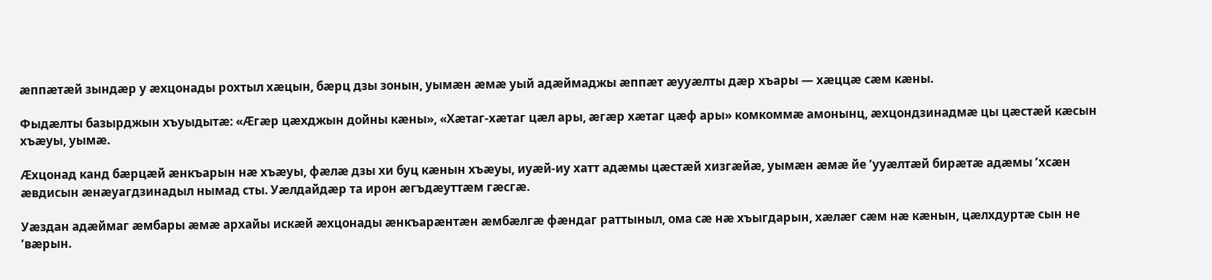æппæтæй зындæр у æхцонады рохтыл хæцын, бæрц дзы зонын, уымæн æмæ уый адæймаджы æппæт æууæлты дæр хъары — хæццæ сæм кæны.

Фыдæлты базырджын хъуыдытæ: «Æгæр цæхджын дойны кæны», «Хæтаг-хæтаг цæл ары, æгæр хæтаг цæф ары» комкоммæ амонынц, æхцондзинадмæ цы цæстæй кæсын хъæуы, уымæ.

Æхцонад канд бæрцæй æнкъарын нæ хъæуы, фæлæ дзы хи буц кæнын хъæуы, иуæй-иу хатт адæмы цæстæй хизгæйæ, уымæн æмæ йе ’ууæлтæй бирæтæ адæмы ’хсæн æвдисын æнæуагдзинадыл нымад сты. Уæлдайдæр та ирон æгъдæуттæм гæсгæ.

Уæздан адæймаг æмбары æмæ архайы искæй æхцонады æнкъарæнтæн æмбæлгæ фæндаг раттыныл, ома сæ нæ хъыгдарын, хæлæг сæм нæ кæнын, цæлхдуртæ сын не ’вæрын.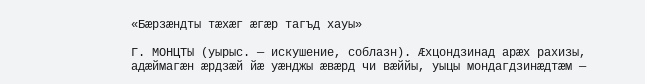«Бæрзæндты тæхæг æгæр тагъд хауы»

Г. МОНЦТЫ (уырыс. — искушение, соблазн). Æхцондзинад арæх рахизы, адæймагæн æрдзæй йæ уæнджы æвæрд чи вæййы, уыцы мондагдзинæдтæм —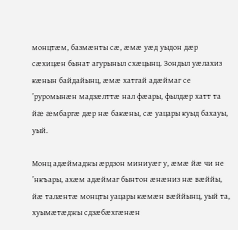монцтæм, базмæнты сæ, æмæ уæд уыдон дæр сæхицæн бынат агурыныл схæцынц. Зондыл уæлахиз кæнын байдайынц, æмæ хатгай адæймаг се ’руромынæн мадзæлттæ нал фæары, фылдæр хатт та йæ æмбаргæ дæр нæ бакæны, сæ уацары куыд бахауы, уый.

Монц адæймаджы æрдзон миниуæг у, æмæ йæ чи не ’нкъары, ахæм адæймаг бынтон æнæниз нæ вæййы, йæ талæнтæ монцты уацары кæмæн вæййынц, уый та, хуымæтæджы сдзæбæхгæнæн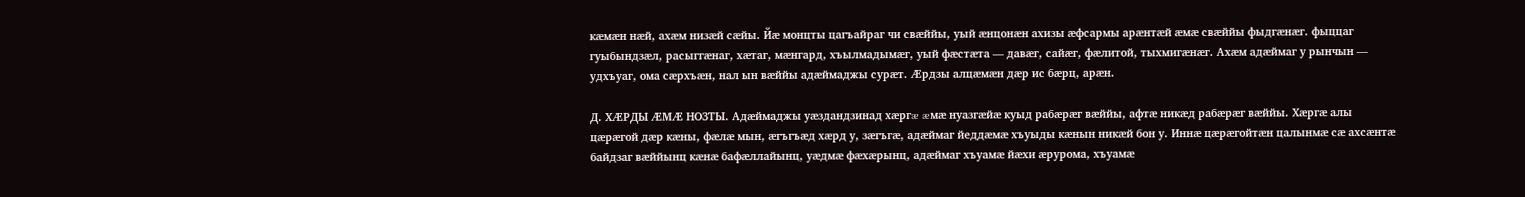кæмæн нæй, ахæм низæй сæйы. Йæ монцты цагъайраг чи свæййы, уый æнцонæн ахизы æфсармы арæнтæй æмæ свæййы фыдгæнæг. фыццаг гуыбындзæл, расыггæнаг, хæтаг, мæнгард, хъылмадымæг, уый фæстæта — давæг, сайæг, фæлитой, тыхмигæнæг. Ахæм адæймаг у рынчын — удхъуаг, ома сæрхъæн, нал ын вæййы адæймаджы сурæт. Æрдзы алцæмæн дæр ис бæрц, арæн.

Д. ХÆРДЫ ÆМÆ НОЗТЫ. Адæймаджы уæздандзинад хæргæ æмæ нуазгæйæ куыд рабæрæг вæййы, афтæ никæд рабæрæг вæййы. Хæргæ алы цæрæгой дæр кæны, фæлæ мын, æгъгъæд хæрд у, зæгъгæ, адæймаг йеддæмæ хъуыды кæнын никæй бон у. Иннæ цæрæгойтæн цалынмæ сæ ахсæнтæ байдзаг вæййынц кæнæ бафæллайынц, уæдмæ фæхæрынц, адæймаг хъуамæ йæхи æрурома, хъуамæ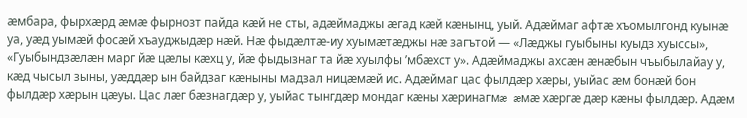æмбара, фырхæрд æмæ фырнозт пайда кæй не сты, адæймаджы æгад кæй кæнынц, уый. Адæймаг афтæ хъомылгонд куынæ уа, уæд уымæй фосæй хъауджыдæр нæй. Нæ фыдæлтæ-иу хуымæтæджы нæ загътой — «Лæджы гуыбыны куыдз хуыссы», «Гуыбындзæлæн марг йæ цæлы кæхц у, йæ фыдызнаг та йæ хуылфы ’мбæхст у». Адæймаджы ахсæн æнæбын чъыбылайау у, кæд чысыл зыны, уæддæр ын байдзаг кæныны мадзал ницæмæй ис. Адæймаг цас фылдæр хæры, уыйас æм бонæй бон фылдæр хæрын цæуы. Цас лæг бæзнагдæр у, уыйас тынгдæр мондаг кæны хæринагмæ æмæ хæргæ дæр кæны фылдæр. Адæм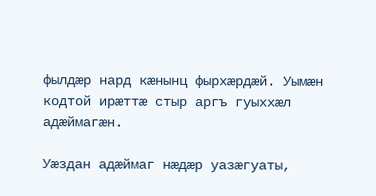фылдæр нард кæнынц фырхæрдæй. Уымæн кодтой ирæттæ стыр аргъ гуыххæл адæймагæн.

Уæздан адæймаг нæдæр уазæгуаты,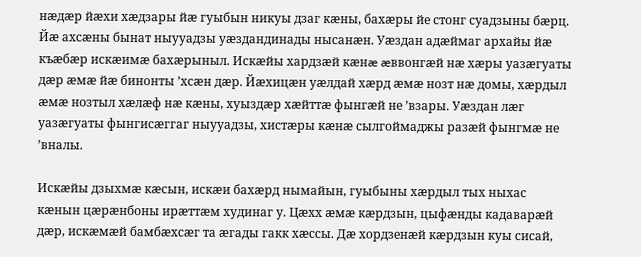нæдæр йæхи хæдзары йæ гуыбын никуы дзаг кæны, бахæры йе стонг суадзыны бæрц. Йæ ахсæны бынат ныууадзы уæздандинады нысанæн. Уæздан адæймаг архайы йæ къæбæр искæимæ бахæрыныл. Искæйы хардзæй кæнæ æввонгæй нæ хæры уазæгуаты дæр æмæ йæ бинонты ’хсæн дæр. Йæхицæн уæлдай хæрд æмæ нозт нæ домы, хæрдыл æмæ нозтыл хæлæф нæ кæны, хуыздæр хæйттæ фынгæй не ’взары. Уæздан лæг уазæгуаты фынгисæггаг ныууадзы, хистæры кæнæ сылгоймаджы разæй фынгмæ не ’вналы.

Искæйы дзыхмæ кæсын, искæи бахæрд нымайын, гуыбыны хæрдыл тых ныхас кæнын цæрæнбоны ирæттæм худинаг у. Цæхх æмæ кæрдзын, цыфæнды кадаварæй дæр, искæмæй бамбæхсæг та æгады гакк хæссы. Дæ хордзенæй кæрдзын куы сисай,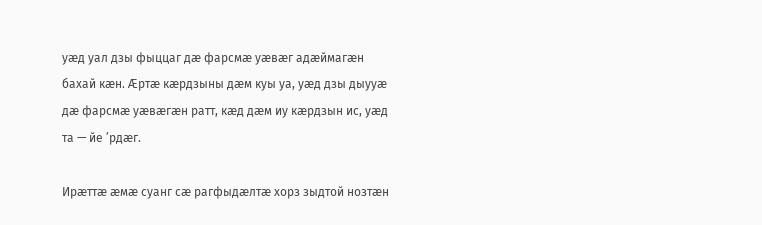уæд уал дзы фыццаг дæ фарсмæ уæвæг адæймагæн бахай кæн. Æртæ кæрдзыны дæм куы уа, уæд дзы дыууæ дæ фарсмæ уæвæгæн ратт, кæд дæм иу кæрдзын ис, уæд та — йе ’рдæг.

Ирæттæ æмæ суанг сæ рагфыдæлтæ хорз зыдтой нозтæн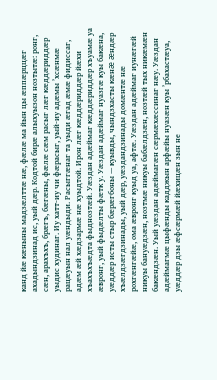канд йæ кæныны мадзæлттæ нæ, фæлæ ма йын цы æппæрццæг ахадындзинад ис, уый дæр. Кодтой бирæ алыхуызон нозтытæ: ронг, сæн, арахъхъ, брæгъ, бæгæны, фæлæ сæм расыг лæг кæддæриддæр уыдис худинаг. Иу хатт-иу чи фæрасыг, уый-иу адæмы ’хсæнмæ рацæуын нал уæндыди. Расыггæнаг та уыди æгад æмæ фидиссаг, адæм æй хæдзармæ нæ хуыдтой. Ирон лæг кæддæриддæр йæхи хъахъхъæдта фыднозтæй. Уæздан адæймаг кæддæриддæр хъуамæ уа æвронг, уый фыдæлты фæтк у. Уæздан адæймаг нуазгæ куы бакæна, уæддæр исты стыр бæрæгбоны — куывды, чындзхасты кæнæ æндæр хъæлдзæгдзинады, уый дæр, уæздандзинады домæнтæ нæ рохгæнгæйæ, ома æвронг куыд уа, афтæ. Уæздан адæймаг иунæгæй никуы бануæдзæн, нозтмæ никуы бабæлдзæн, нозтæй тых никæмæн бакæндзæн. Уый уæздан адæймагæн сæрмæхæссинаг нæу. Уæздан адæймагмæ цыфæнды кадджын арфæйы нуазæн куы ’рбахастæуа, уæддæр дзы æфсæрмæй йæхицæн зын не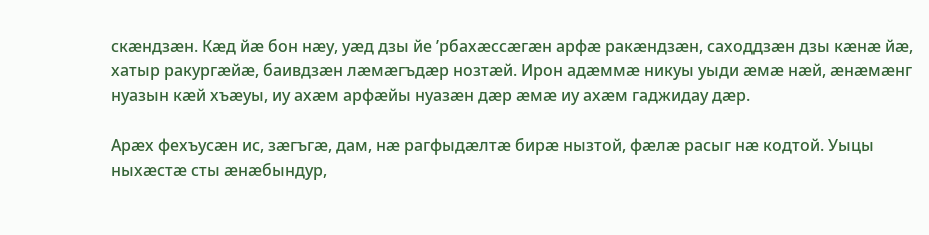скæндзæн. Кæд йæ бон нæу, уæд дзы йе ’рбахæссæгæн арфæ ракæндзæн, саходдзæн дзы кæнæ йæ, хатыр ракургæйæ, баивдзæн лæмæгъдæр нозтæй. Ирон адæммæ никуы уыди æмæ нæй, æнæмæнг нуазын кæй хъæуы, иу ахæм арфæйы нуазæн дæр æмæ иу ахæм гаджидау дæр.

Арæх фехъусæн ис, зæгъгæ, дам, нæ рагфыдæлтæ бирæ нызтой, фæлæ расыг нæ кодтой. Уыцы ныхæстæ сты æнæбындур,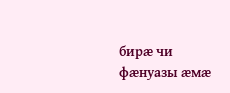бирæ чи фæнуазы æмæ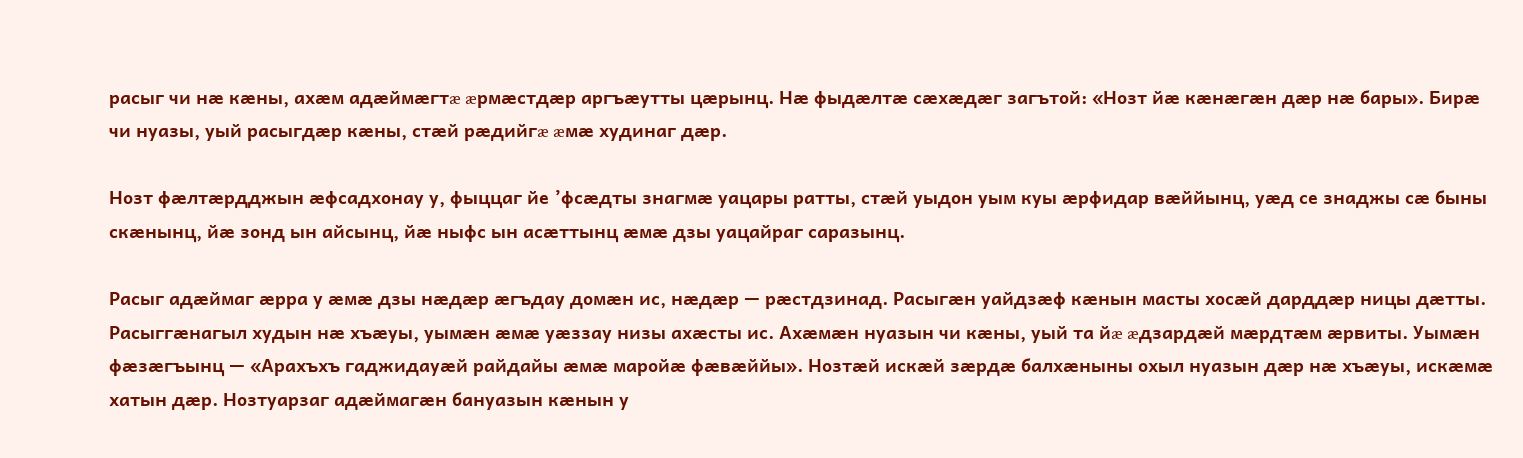расыг чи нæ кæны, ахæм адæймæгтæ æрмæстдæр аргъæутты цæрынц. Нæ фыдæлтæ сæхæдæг загътой: «Нозт йæ кæнæгæн дæр нæ бары». Бирæ чи нуазы, уый расыгдæр кæны, стæй рæдийгæ æмæ худинаг дæр.

Нозт фæлтæрдджын æфсадхонау у, фыццаг йе ’фсæдты знагмæ уацары ратты, стæй уыдон уым куы æрфидар вæййынц, уæд се знаджы сæ быны скæнынц, йæ зонд ын айсынц, йæ ныфс ын асæттынц æмæ дзы уацайраг саразынц.

Расыг адæймаг æрра у æмæ дзы нæдæр æгъдау домæн ис, нæдæр — рæстдзинад. Расыгæн уайдзæф кæнын масты хосæй дарддæр ницы дæтты. Расыггæнагыл худын нæ хъæуы, уымæн æмæ уæззау низы ахæсты ис. Ахæмæн нуазын чи кæны, уый та йæ æдзардæй мæрдтæм æрвиты. Уымæн фæзæгъынц — «Арахъхъ гаджидауæй райдайы æмæ маройæ фæвæййы». Нозтæй искæй зæрдæ балхæныны охыл нуазын дæр нæ хъæуы, искæмæ хатын дæр. Нозтуарзаг адæймагæн бануазын кæнын у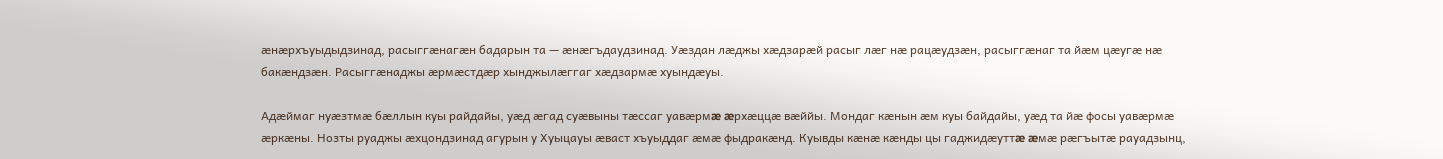æнæрхъуыдыдзинад, расыггæнагæн бадарын та — æнæгъдаудзинад. Уæздан лæджы хæдзарæй расыг лæг нæ рацæудзæн, расыггæнаг та йæм цæугæ нæ бакæндзæн. Расыггæнаджы æрмæстдæр хынджылæггаг хæдзармæ хуындæуы.

Адæймаг нуæзтмæ бæллын куы райдайы, уæд æгад суæвыны тæссаг уавæрмæ æрхæццæ вæййы. Мондаг кæнын æм куы байдайы, уæд та йæ фосы уавæрмæ æркæны. Нозты руаджы æхцондзинад агурын у Хуыцауы æваст хъуыддаг æмæ фыдракæнд. Куывды кæнæ кæнды цы гаджидæуттæ æмæ рæгъытæ рауадзынц,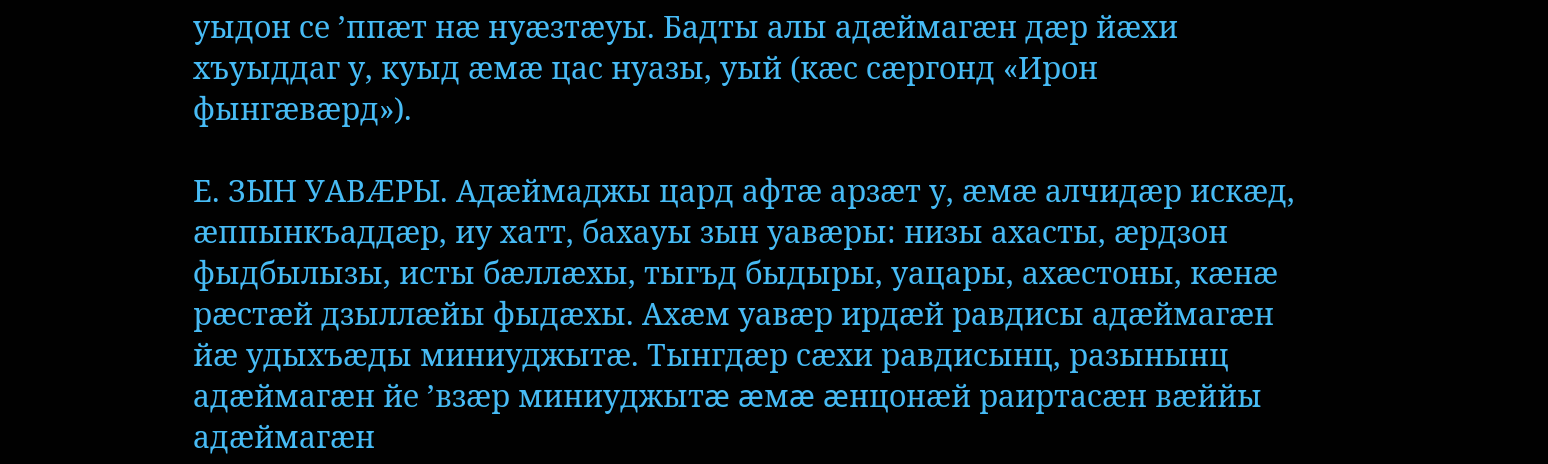уыдон се ’ппæт нæ нуæзтæуы. Бадты алы адæймагæн дæр йæхи хъуыддаг у, куыд æмæ цас нуазы, уый (кæс сæргонд «Ирон фынгæвæрд»).

Е. ЗЫН УАВÆРЫ. Адæймаджы цард афтæ арзæт у, æмæ алчидæр искæд, æппынкъаддæр, иу хатт, бахауы зын уавæры: низы ахасты, æрдзон фыдбылызы, исты бæллæхы, тыгъд быдыры, уацары, ахæстоны, кæнæ рæстæй дзыллæйы фыдæхы. Ахæм уавæр ирдæй равдисы адæймагæн йæ удыхъæды миниуджытæ. Тынгдæр сæхи равдисынц, разынынц адæймагæн йе ’взæр миниуджытæ æмæ æнцонæй раиртасæн вæййы адæймагæн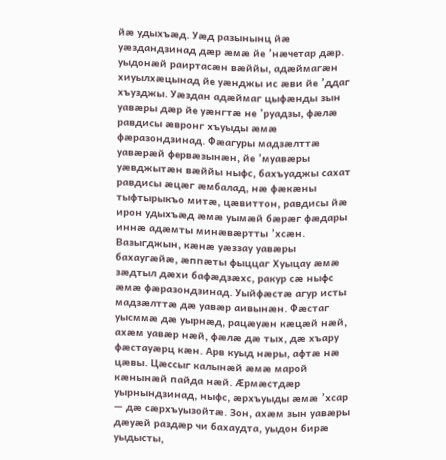йæ удыхъæд. Уæд разынынц йæ уæздандзинад дæр æмæ йе ’нæчетар дæр. уыдонæй раиртасæн вæййы, адæймагæн хиуылхæцынад йе уæнджы ис æви йе ’ддаг хъузджы. Уæздан адæймаг цыфæнды зын уавæры дæр йе уæнгтæ не ’руадзы, фæлæ равдисы æвронг хъуыды æмæ фæразондзинад. Фæагуры мадзæлттæ уавæрæй фервæзынæн, йе ’муавæры уæвджытæн вæййы ныфс, бахъуаджы сахат равдисы æцæг æмбалад, нæ фæкæны тыфтырыкъо митæ, цæвиттон, равдисы йæ ирон удыхъæд æмæ уымæй бæрæг фæдары иннæ адæмты минæвæртты ’хсæн. Вазыгджын, кæнæ уæззау уавæры бахаугæйæ, æппæты фыццаг Хуыцау æмæ зæдтыл дæхи бафæдзæхс, ракур сæ ныфс æмæ фæразондзинад. Уыйфæстæ агур исты мадзæлттæ дæ уавæр аивынæн. Фæстаг уысммæ дæ уырнæд, рацæуæн кæцæй нæй, ахæм уавæр нæй, фæлæ дæ тых, дæ хъару фæстауæрц кæн. Арв куыд нæры, афтæ нæ цæвы. Цæссыг калынæй æмæ марой кæнынæй пайда нæй. Æрмæстдæр уырнындзинад, ныфс, æрхъуыды æмæ ’хсар — дæ сæрхъуызойтæ. Зон, ахæм зын уавæры дæуæй раздæр чи бахаудта, уыдон бирæ уыдысты,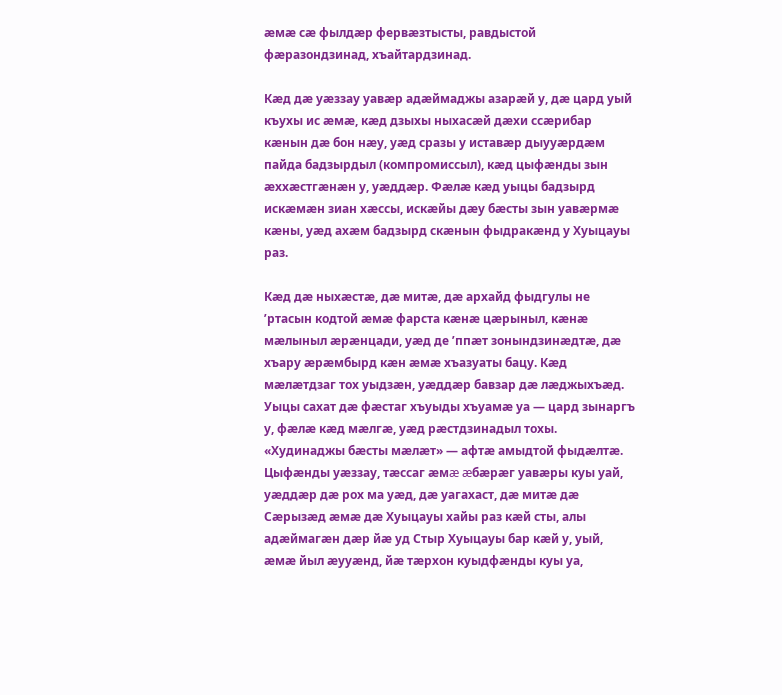æмæ сæ фылдæр фервæзтысты, равдыстой фæразондзинад, хъайтардзинад.

Кæд дæ уæззау уавæр адæймаджы азарæй у, дæ цард уый къухы ис æмæ, кæд дзыхы ныхасæй дæхи ссæрибар кæнын дæ бон нæу, уæд сразы у иставæр дыууæрдæм пайда бадзырдыл (компромиссыл), кæд цыфæнды зын æххæстгæнæн у, уæддæр. Фæлæ кæд уыцы бадзырд искæмæн зиан хæссы, искæйы дæу бæсты зын уавæрмæ кæны, уæд ахæм бадзырд скæнын фыдракæнд у Хуыцауы раз.

Кæд дæ ныхæстæ, дæ митæ, дæ архайд фыдгулы не ’ртасын кодтой æмæ фарста кæнæ цæрыныл, кæнæ мæлыныл æрæнцади, уæд де ’ппæт зонындзинæдтæ, дæ хъару æрæмбырд кæн æмæ хъазуаты бацу. Кæд мæлæтдзаг тох уыдзæн, уæддæр бавзар дæ лæджыхъæд. Уыцы сахат дæ фæстаг хъуыды хъуамæ уа — цард зынаргъ у, фæлæ кæд мæлгæ, уæд рæстдзинадыл тохы. «Худинаджы бæсты мæлæт» — афтæ амыдтой фыдæлтæ. Цыфæнды уæззау, тæссаг æмæ æбæрæг уавæры куы уай, уæддæр дæ рох ма уæд, дæ уагахаст, дæ митæ дæ Сæрызæд æмæ дæ Хуыцауы хайы раз кæй сты, алы адæймагæн дæр йæ уд Стыр Хуыцауы бар кæй у, уый, æмæ йыл æууæнд, йæ тæрхон куыдфæнды куы уа,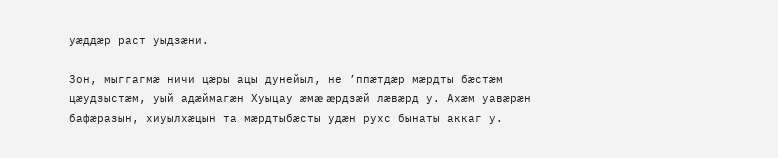уæддæр раст уыдзæни.

Зон, мыггагмæ ничи цæры ацы дунейыл, не ’ппæтдæр мæрдты бæстæм цæудзыстæм, уый адæймагæн Хуыцау æмæ æрдзæй лæвæрд у. Ахæм уавæрæн бафæразын, хиуылхæцын та мæрдтыбæсты удæн рухс бынаты аккаг у.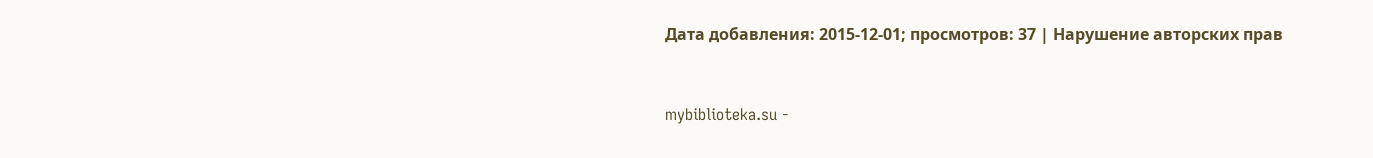Дата добавления: 2015-12-01; просмотров: 37 | Нарушение авторских прав



mybiblioteka.su -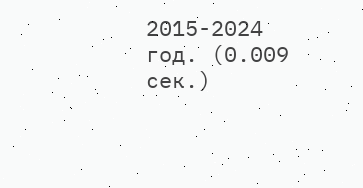2015-2024 год. (0.009 сек.)